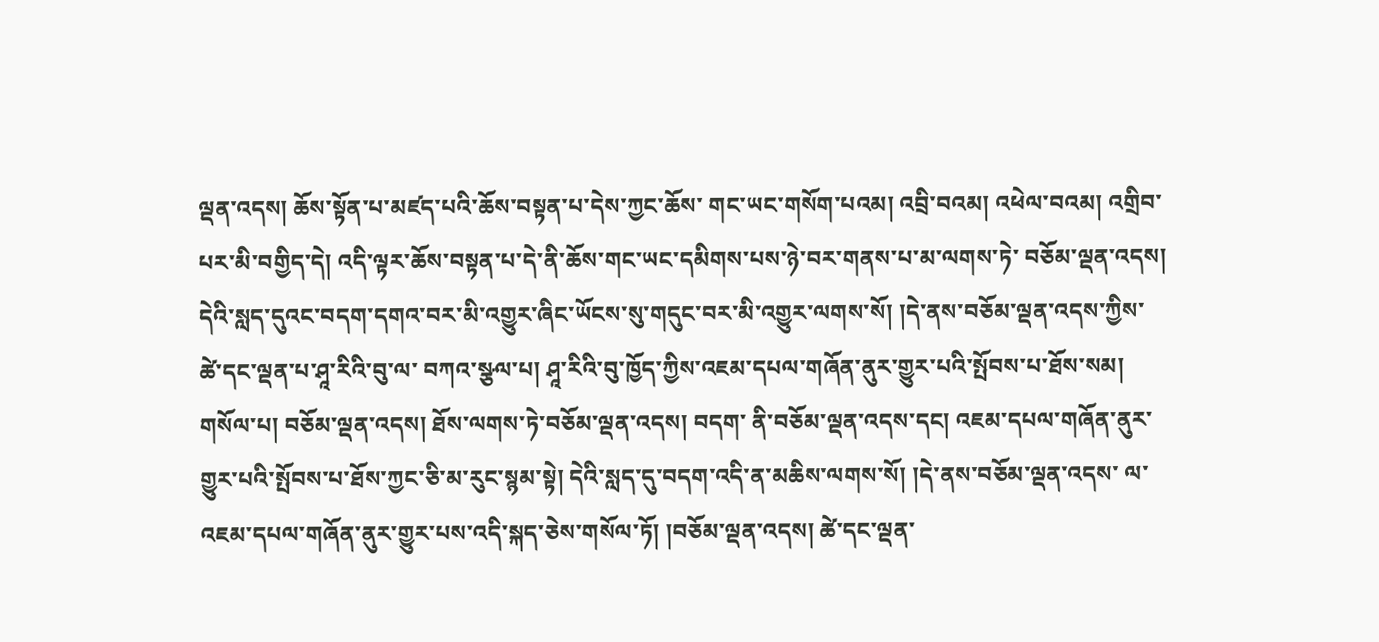ལྡན་འདས། ཆོས་སྟོན་པ་མཛད་པའི་ཆོས་བསྟན་པ་དེས་ཀྱང་ཆོས་ གང་ཡང་གསོག་པའམ། འབྲི་བའམ། འཕེལ་བའམ། འགྲིབ་པར་མི་བགྱིད་དེ། འདི་ལྟར་ཆོས་བསྟན་པ་དེ་ནི་ཆོས་གང་ཡང་དམིགས་པས་ཉེ་བར་གནས་པ་མ་ལགས་ཏེ་ བཅོམ་ལྡན་འདས། དེའི་སླད་དུའང་བདག་དགའ་བར་མི་འགྱུར་ཞིང་ཡོངས་སུ་གདུང་བར་མི་འགྱུར་ལགས་སོ། །དེ་ནས་བཅོམ་ལྡན་འདས་ཀྱིས་ཚེ་དང་ལྡན་པ་ཤཱ་རིའི་བུ་ལ་ བཀའ་སྩལ་པ། ཤཱ་རིའི་བུ་ཁྱོད་ཀྱིས་འཇམ་དཔལ་གཞོན་ནུར་གྱུར་པའི་སྤོབས་པ་ཐོས་སམ། གསོལ་པ། བཅོམ་ལྡན་འདས། ཐོས་ལགས་ཏེ་བཅོམ་ལྡན་འདས། བདག་ ནི་བཅོམ་ལྡན་འདས་དང། འཇམ་དཔལ་གཞོན་ནུར་གྱུར་པའི་སྤོབས་པ་ཐོས་ཀྱང་ཅི་མ་རུང་སྙམ་སྟེ། དེའི་སླད་དུ་བདག་འདི་ན་མཆིས་ལགས་སོ། །དེ་ནས་བཅོམ་ལྡན་འདས་ ལ་འཇམ་དཔལ་གཞོན་ནུར་གྱུར་པས་འདི་སྐད་ཅེས་གསོལ་ཏོ། །བཅོམ་ལྡན་འདས། ཚེ་དང་ལྡན་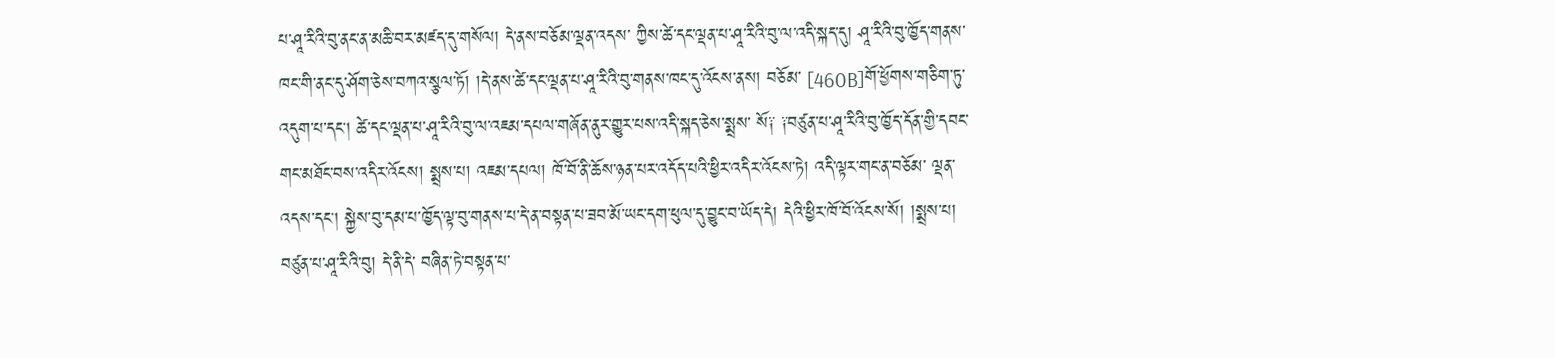པ་ཤཱ་རིའི་བུ་ནང་ན་མཆི་བར་མཛད་དུ་གསོལ། དེ་ནས་བཅོམ་ལྡན་འདས་ ཀྱིས་ཚེ་དང་ལྡན་པ་ཤཱ་རིའི་བུ་ལ་འདི་སྐད་དུ། ཤཱ་རིའི་བུ་ཁྱོད་གནས་ཁང་གི་ནང་དུ་ཤོག་ཅེས་བཀའ་སྩལ་ཏོ། །དེ་ནས་ཚེ་དང་ལྡན་པ་ཤཱ་རིའི་བུ་གནས་ཁང་དུ་འོངས་ནས། བཅོམ་ [460B]གོ་ཕྱོགས་གཅིག་ཏུ་འདུག་པ་དང། ཚེ་དང་ལྡན་པ་ཤཱ་རིའི་བུ་ལ་འཇམ་དཔལ་གཞོན་ནུར་གྱུར་པས་འདི་སྐད་ཅེས་སྨྲས་ སོ༑ ༑བཙུན་པ་ཤཱ་རིའི་བུ་ཁྱོད་དོན་གྱི་དབང་གང་མཐོང་བས་འདིར་འོངས། སྨྲས་པ། འཇམ་དཔལ། ཁོ་བོ་ནི་ཆོས་ཉན་པར་འདོད་པའི་ཕྱིར་འདིར་འོངས་ཏེ། འདི་ལྟར་གང་ན་བཅོམ་ ལྡན་འདས་དང། སྐྱེས་བུ་དམ་པ་ཁྱོད་ལྟ་བུ་གནས་པ་དེ་ན་བསྟན་པ་ཟབ་མོ་ཡང་དག་ཕུལ་དུ་བྱུང་བ་ཡོད་དེ། དེའི་ཕྱིར་ཁོ་བོ་འོངས་སོ། །སྨྲས་པ། བཙུན་པ་ཤཱ་རིའི་བུ། དེ་ནི་དེ་ བཞིན་ཏེ་བསྟན་པ་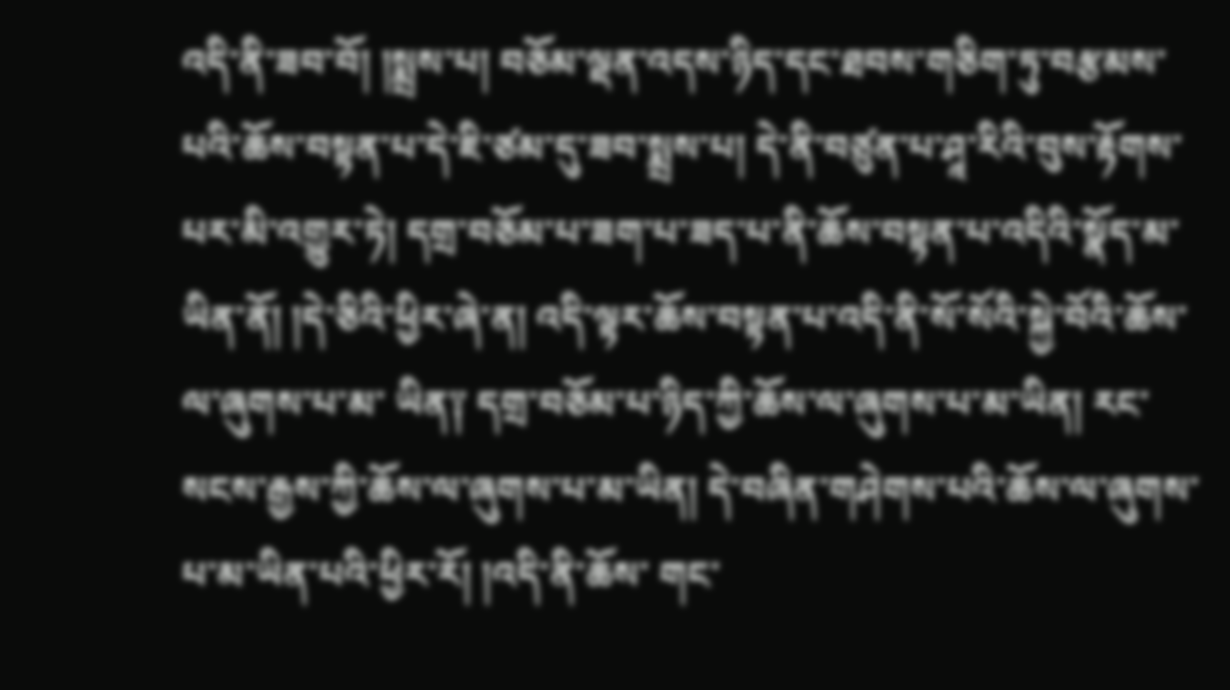འདི་ནི་ཟབ་བོ། །སྨྲས་པ། བཅོམ་ལྡན་འདས་ཉིད་དང་ཐབས་གཅིག་ཏུ་བརྩམས་པའི་ཆོས་བསྟན་པ་དེ་ཇི་ཙམ་དུ་ཟབ་སྨྲས་པ། དེ་ནི་བཙུན་པ་ཤཱ་རིའི་བུས་རྟོགས་ པར་མི་འགྱུར་ཏེ། དགྲ་བཅོམ་པ་ཟག་པ་ཟད་པ་ནི་ཆོས་བསྟན་པ་འདིའི་སྣོད་མ་ཡིན་ནོ། །དེ་ཅིའི་ཕྱིར་ཞེ་ན། འདི་ལྟར་ཆོས་བསྟན་པ་འདི་ནི་སོ་སོའི་སྐྱེ་བོའི་ཆོས་ལ་ཞུགས་པ་མ་ ཡིན༑ དགྲ་བཅོམ་པ་ཉིད་ཀྱི་ཆོས་ལ་ཞུགས་པ་མ་ཡིན། རང་སངས་རྒྱས་ཀྱི་ཆོས་ལ་ཞུགས་པ་མ་ཡིན། དེ་བཞིན་གཤེགས་པའི་ཆོས་ལ་ཞུགས་པ་མ་ཡིན་པའི་ཕྱིར་རོ། །འདི་ནི་ཆོས་ གང་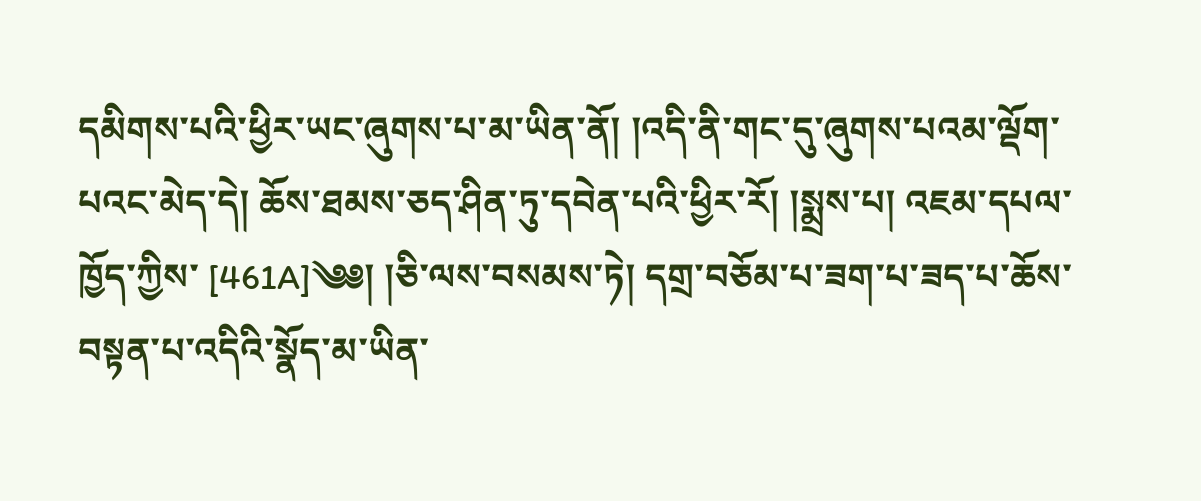དམིགས་པའི་ཕྱིར་ཡང་ཞུགས་པ་མ་ཡིན་ནོ། །འདི་ནི་གང་དུ་ཞུགས་པའམ་ལྡོག་པའང་མེད་དེ། ཆོས་ཐམས་ཅད་ཤིན་ཏུ་དབེན་པའི་ཕྱིར་རོ། །སྨྲས་པ། འཇམ་དཔལ་ཁྱོད་ཀྱིས་ [461A]༄༅། །ཅི་ལས་བསམས་ཏེ། དགྲ་བཅོམ་པ་ཟག་པ་ཟད་པ་ཆོས་བསྟན་པ་འདིའི་སྣོད་མ་ཡིན་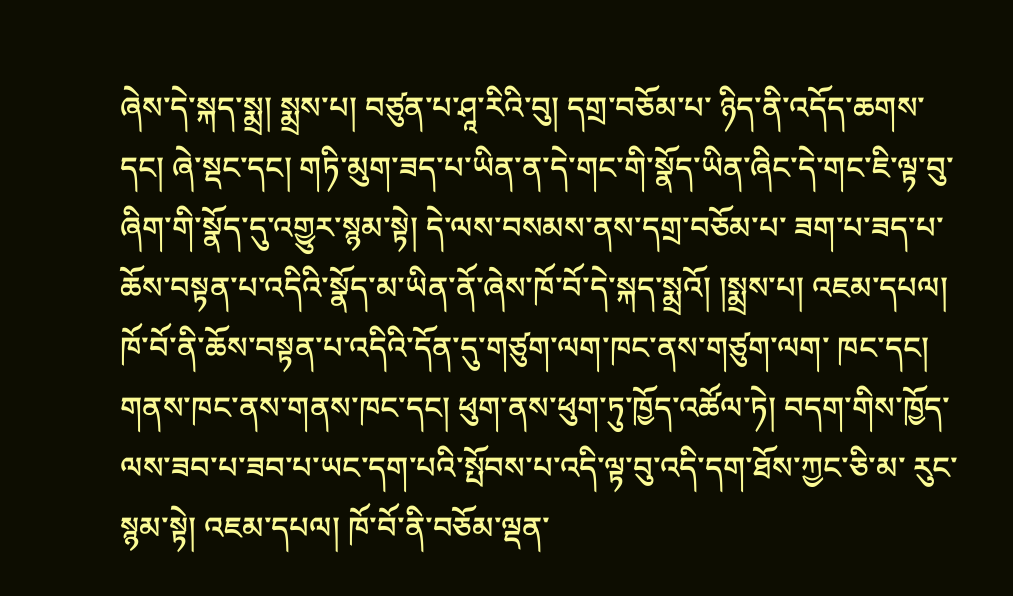ཞེས་དེ་སྐད་སྨྲ། སྨྲས་པ། བཙུན་པ་ཤཱ་རིའི་བུ། དགྲ་བཅོམ་པ་ ཉིད་ནི་འདོད་ཆགས་དང། ཞེ་སྡང་དང། གཏི་མུག་ཟད་པ་ཡིན་ན་དེ་གང་གི་སྣོད་ཡིན་ཞིང་དེ་གང་ཇི་ལྟ་བུ་ཞིག་གི་སྣོད་དུ་འགྱུར་སྙམ་སྟེ། དེ་ལས་བསམས་ནས་དགྲ་བཅོམ་པ་ ཟག་པ་ཟད་པ་ཆོས་བསྟན་པ་འདིའི་སྣོད་མ་ཡིན་ནོ་ཞེས་ཁོ་བོ་དེ་སྐད་སྨྲའོ། །སྨྲས་པ། འཇམ་དཔལ། ཁོ་བོ་ནི་ཆོས་བསྟན་པ་འདིའི་དོན་དུ་གཙུག་ལག་ཁང་ནས་གཙུག་ལག་ ཁང་དང། གནས་ཁང་ནས་གནས་ཁང་དང། ཕུག་ནས་ཕུག་ཏུ་ཁྱོད་འཚོལ་ཏེ། བདག་གིས་ཁྱོད་ལས་ཟབ་པ་ཟབ་པ་ཡང་དག་པའི་སྤོབས་པ་འདི་ལྟ་བུ་འདི་དག་ཐོས་ཀྱང་ཅི་མ་ རུང་སྙམ་སྟེ། འཇམ་དཔལ། ཁོ་བོ་ནི་བཅོམ་ལྡན་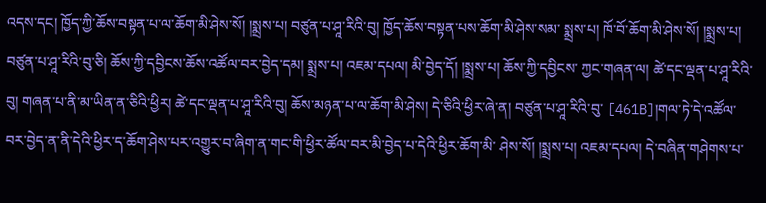འདས་དང། ཁྱོད་ཀྱི་ཆོས་བསྟན་པ་ལ་ཆོག་མི་ཤེས་སོ། །སྨྲས་པ། བཙུན་པ་ཤཱ་རིའི་བུ། ཁྱོད་ཆོས་བསྟན་པས་ཆོག་མི་ཤེས་སམ་ སྨྲས་པ། ཁོ་བོ་ཆོག་མི་ཤེས་སོ། །སྨྲས་པ། བཙུན་པ་ཤཱ་རིའི་བུ་ཅི། ཆོས་ཀྱི་དབྱིངས་ཆོས་འཚོལ་བར་བྱེད་དམ། སྨྲས་པ། འཇམ་དཔལ། མི་བྱེད་དོ། །སྨྲས་པ། ཆོས་ཀྱི་དབྱིངས་ ཀྱང་གཞན་ལ། ཚེ་དང་ལྡན་པ་ཤཱ་རིའི་བུ། གཞན་པ་ནི་མ་ཡིན་ན་ཅིའི་ཕྱིར། ཚེ་དང་ལྡན་པ་ཤཱ་རིའི་བུ། ཆོས་མཉན་པ་ལ་ཆོག་མི་ཤེས། དེ་ཅིའི་ཕྱིར་ཞེ་ན། བཙུན་པ་ཤཱ་རིའི་བུ་ [461B]།གལ་ཏེ་དེ་འཚོལ་བར་བྱེད་ན་ནི་དེའི་ཕྱིར་ད་ཆོག་ཤེས་པར་འགྱུར་བ་ཞིག་ན་གང་གི་ཕྱིར་ཚོལ་བར་མི་བྱེད་པ་དེའི་ཕྱིར་ཆོག་མི་ ཤེས་སོ། །སྨྲས་པ། འཇམ་དཔལ། དེ་བཞིན་གཤེགས་པ་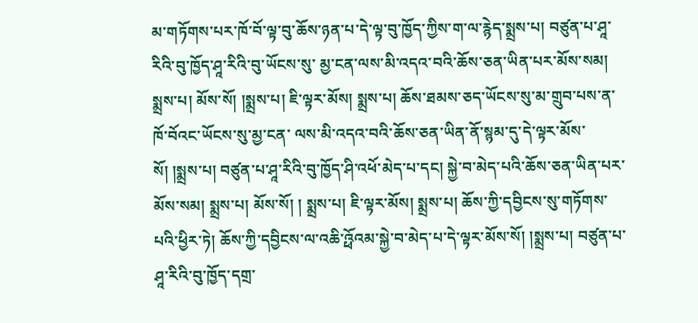མ་གཏོགས་པར་ཁོ་བོ་ལྟ་བུ་ཆོས་ཉན་པ་དེ་ལྟ་བུ་ཁྱོད་ཀྱིས་ག་ལ་རྙེད་སྨྲས་པ། བཙུན་པ་ཤཱ་རིའི་བུ་ཁྱོད་ཤཱ་རིའི་བུ་ཡོངས་སུ་ མྱ་ངན་ལས་མི་འདའ་བའི་ཆོས་ཅན་ཡིན་པར་མོས་སམ། སྨྲས་པ། མོས་སོ། །སྨྲས་པ། ཇི་ལྟར་མོས། སྨྲས་པ། ཆོས་ཐམས་ཅད་ཡོངས་སུ་མ་གྲུབ་པས་ན་ཁོ་བོའང་ཡོངས་སུ་མྱ་ངན་ ལས་མི་འདའ་བའི་ཆོས་ཅན་ཡིན་ནོ་སྙམ་དུ་དེ་ལྟར་མོས་སོ། །སྨྲས་པ། བཙུན་པ་ཤཱ་རིའི་བུ་ཁྱོད་ཤི་འཕོ་མེད་པ་དང། སྐྱེ་བ་མེད་པའི་ཆོས་ཅན་ཡིན་པར་མོས་སམ། སྨྲས་པ། མོས་སོ། ། སྨྲས་པ། ཇི་ལྟར་མོས། སྨྲས་པ། ཆོས་ཀྱི་དབྱིངས་སུ་གཏོགས་པའི་ཕྱིར་ཏེ། ཆོས་ཀྱི་དབྱིངས་ལ་འཆི་འྥོའམ་སྐྱེ་བ་མེད་པ་དེ་ལྟར་མོས་སོ། །སྨྲས་པ། བཙུན་པ་ཤཱ་རིའི་བུ་ཁྱོད་དགྲ་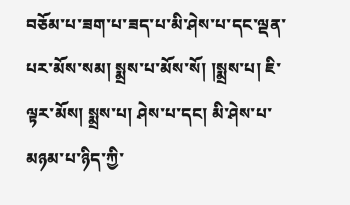བཅོམ་པ་ཟག་པ་ཟད་པ་མི་ཤེས་པ་དང་ལྡན་པར་མོས་སམ། སྨྲས་པ་མོས་སོ། །སྨྲས་པ། ཇི་ལྟར་མོས། སྨྲས་པ། ཤེས་པ་དང། མི་ཤེས་པ་མཉམ་པ་ཉིད་ཀྱི་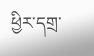ཕྱིར་དགྲ་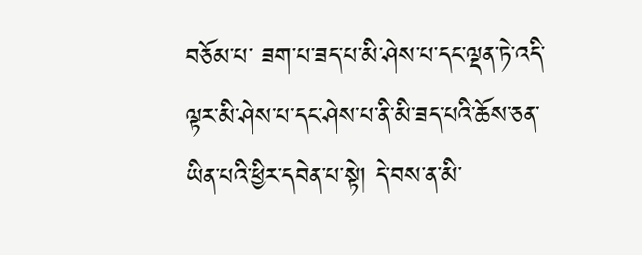བཅོམ་པ་ ཟག་པ་ཟད་པ་མི་ཤེས་པ་དང་ལྡན་ཏེ་འདི་ལྟར་མི་ཤེས་པ་དང་ཤེས་པ་ནི་མི་ཟད་པའི་ཆོས་ཅན་ཡིན་པའི་ཕྱིར་དབེན་པ་སྟེ། དེ་བས་ན་མི་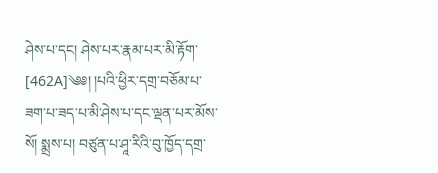ཤེས་པ་དང། ཤེས་པར་རྣམ་པར་མི་རྟོག་ [462A]༄༅། །པའི་ཕྱིར་དགྲ་བཅོམ་པ་ཟག་པ་ཟད་པ་མི་ཤེས་པ་དང་ལྡན་པར་མོས་སོ། སྨྲས་པ། བཙུན་པ་ཤཱ་རིའི་བུ་ཁྱོད་དགྲ་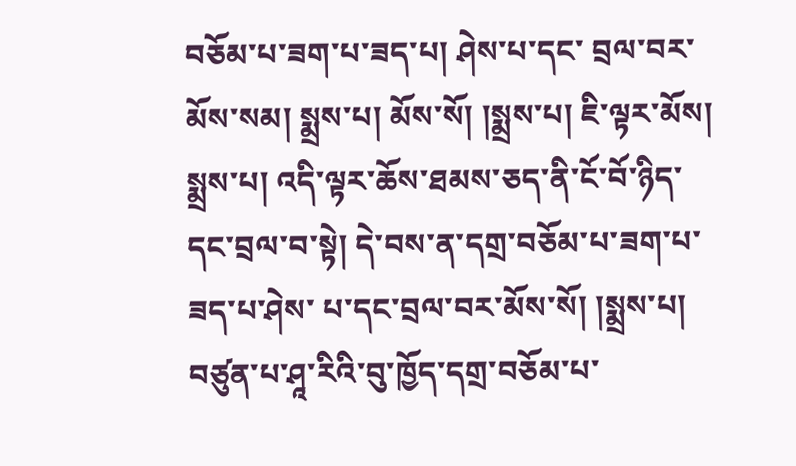བཅོམ་པ་ཟག་པ་ཟད་པ། ཤེས་པ་དང་ བྲལ་བར་མོས་སམ། སྨྲས་པ། མོས་སོ། །སྨྲས་པ། ཇི་ལྟར་མོས། སྨྲས་པ། འདི་ལྟར་ཆོས་ཐམས་ཅད་ནི་ངོ་བོ་ཉིད་དང་བྲལ་བ་སྟེ། དེ་བས་ན་དགྲ་བཅོམ་པ་ཟག་པ་ཟད་པ་ཤེས་ པ་དང་བྲལ་བར་མོས་སོ། །སྨྲས་པ། བཙུན་པ་ཤཱ་རིའི་བུ་ཁྱོད་དགྲ་བཅོམ་པ་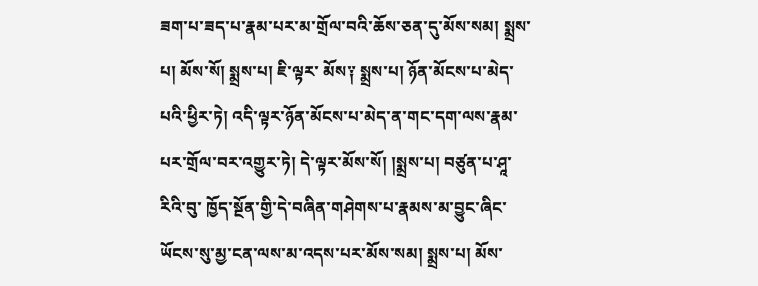ཟག་པ་ཟད་པ་རྣམ་པར་མ་གྲོལ་བའི་ཆོས་ཅན་དུ་མོས་སམ། སྨྲས་པ། མོས་སོ། སྨྲས་པ། ཇི་ལྟར་ མོས༑ སྨྲས་པ། ཉོན་མོངས་པ་མེད་པའི་ཕྱིར་ཏེ། འདི་ལྟར་ཉོན་མོངས་པ་མེད་ན་གང་དག་ལས་རྣམ་པར་གྲོལ་བར་འགྱུར་ཏེ། དེ་ལྟར་མོས་སོ། །སྨྲས་པ། བཙུན་པ་ཤཱ་རིའི་བུ་ ཁྱོད་སྔོན་གྱི་དེ་བཞིན་གཤེགས་པ་རྣམས་མ་བྱུང་ཞིང་ཡོངས་སུ་མྱ་ངན་ལས་མ་འདས་པར་མོས་སམ། སྨྲས་པ། མོས་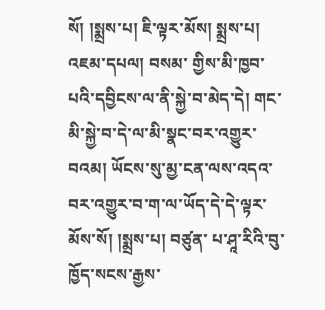སོ། །སྨྲས་པ། ཇི་ལྟར་མོས། སྨྲས་པ། འཇམ་དཔལ། བསམ་ གྱིས་མི་ཁྱབ་པའི་དབྱིངས་ལ་ནི་སྐྱེ་བ་མེད་དེ། གང་མི་སྐྱེ་བ་དེ་ལ་མི་སྣང་བར་འགྱུར་བའམ། ཡོངས་སུ་མྱ་ངན་ལས་འདའ་བར་འགྱུར་བ་ག་ལ་ཡོད་དེ་དེ་ལྟར་མོས་སོ། །སྨྲས་པ། བཙུན་ པ་ཤཱ་རིའི་བུ་ཁྱོད་སངས་རྒྱས་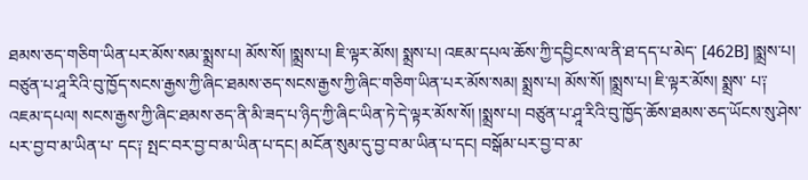ཐམས་ཅད་གཅིག་ཡིན་པར་མོས་སམ་སྨྲས་པ། མོས་སོ། །སྨྲས་པ། ཇི་ལྟར་མོས། སྨྲས་པ། འཇམ་དཔལ་ཆོས་ཀྱི་དབྱིངས་ལ་ནི་ཐ་དད་པ་མེད་ [462B] །སྨྲས་པ། བཙུན་པ་ཤཱ་རིའི་བུ་ཁྱོད་སངས་རྒྱས་ཀྱི་ཞིང་ཐམས་ཅད་སངས་རྒྱས་ཀྱི་ཞིང་གཅིག་ཡིན་པར་མོས་སམ། སྨྲས་པ། མོས་སོ། །སྨྲས་པ། ཇི་ལྟར་མོས། སྨྲས་ པ༑ འཇམ་དཔལ། སངས་རྒྱས་ཀྱི་ཞིང་ཐམས་ཅད་ནི་མི་ཟད་པ་ཉིད་ཀྱི་ཞིང་ཡིན་ཏེ་དེ་ལྟར་མོས་སོ། །སྨྲས་པ། བཙུན་པ་ཤཱ་རིའི་བུ་ཁྱོད་ཆོས་ཐམས་ཅད་ཡོངས་སུ་ཤེས་པར་བྱ་བ་མ་ཡིན་པ་ དང༑ སྤང་བར་བྱ་བ་མ་ཡིན་པ་དང། མངོན་སུམ་དུ་བྱ་བ་མ་ཡིན་པ་དང། བསྒོམ་པར་བྱ་བ་མ་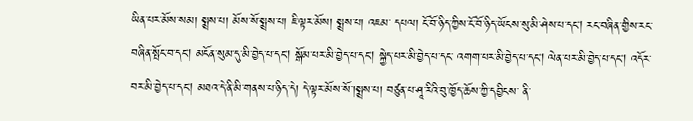ཡིན་པར་མོས་སམ། སྨྲས་པ། མོས་སོ་སྨྲས་པ། ཇི་ལྟར་མོས། སྨྲས་པ། འཇམ་ དཔལ། ངོ་བོ་ཉིད་ཀྱིས་ངོ་བོ་ཉིད་ཡོངས་སུ་མི་ཤེས་པ་དང། རང་བཞིན་གྱིས་རང་བཞིན་སྤོང་བ་དང། མངོན་སུམ་དུ་མི་བྱེད་པ་དང། སྒོམ་པར་མི་བྱེད་པ་དང། སྐྱེད་པར་མི་བྱེད་པ་དང་ འགག་པར་མི་བྱེད་པ་དང། ལེན་པར་མི་བྱེད་པ་དང། འདོར་བར་མི་བྱེད་པ་དང། མཐའ་དེ་ནི་མི་གནས་པ་ཉིད་དེ། དེ་ལྟར་མོས་སོ་།སྨྲས་པ། བཙུན་པ་ཤཱ་རིའི་བུ་ཁྱོད་ཆོས་ཀྱི་དབྱིངས་ ནི་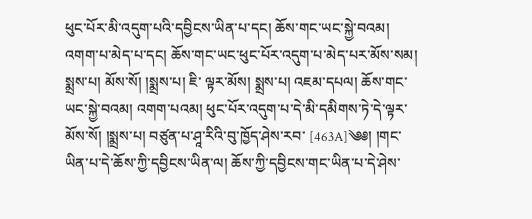ཕུང་པོར་མི་འདུག་པའི་དབྱིངས་ཡིན་པ་དང། ཆོས་གང་ཡང་སྐྱེ་བའམ། འགག་པ་མེད་པ་དང། ཆོས་གང་ཡང་ཕུང་པོར་འདུག་པ་མེད་པར་མོས་སམ། སྨྲས་པ། མོས་སོ། །སྨྲས་པ། ཇི་ ལྟར་མོས། སྨྲས་པ། འཇམ་དཔལ། ཆོས་གང་ཡང་སྐྱེ་བའམ། འགག་པའམ། ཕུང་པོར་འདུག་པ་དེ་མི་དམིགས་ཏེ་དེ་ལྟར་མོས་སོ། །སྨྲས་པ། བཙུན་པ་ཤཱ་རིའི་བུ་ཁྱོད་ཤེས་རབ་ [463A]༄༅། །གང་ཡིན་པ་དེ་ཆོས་ཀྱི་དབྱིངས་ཡིན་ལ། ཆོས་ཀྱི་དབྱིངས་གང་ཡིན་པ་དེ་ཤེས་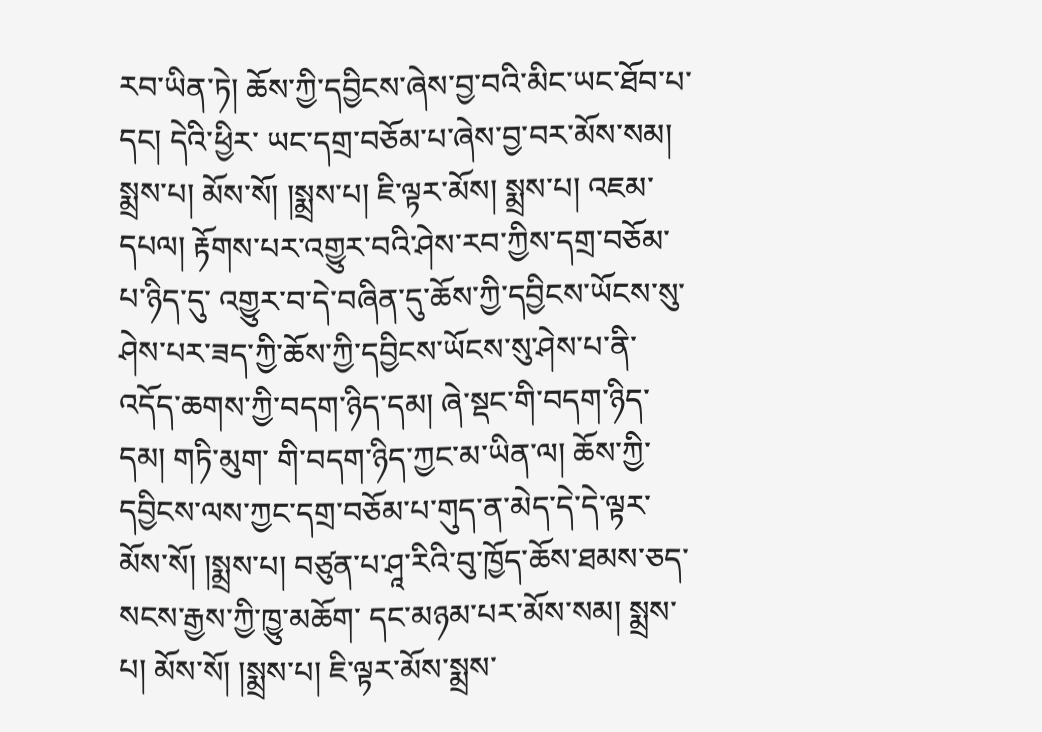རབ་ཡིན་ཏེ། ཆོས་ཀྱི་དབྱིངས་ཞེས་བྱ་བའི་མིང་ཡང་ཐོབ་པ་དང། དེའི་ཕྱིར་ ཡང་དགྲ་བཅོམ་པ་ཞེས་བྱ་བར་མོས་སམ། སྨྲས་པ། མོས་སོ། །སྨྲས་པ། ཇི་ལྟར་མོས། སྨྲས་པ། འཇམ་དཔལ། རྟོགས་པར་འགྱུར་བའི་ཤེས་རབ་ཀྱིས་དགྲ་བཅོམ་པ་ཉིད་དུ་ འགྱུར་བ་དེ་བཞིན་དུ་ཆོས་ཀྱི་དབྱིངས་ཡོངས་སུ་ཤེས་པར་ཟད་ཀྱི་ཆོས་ཀྱི་དབྱིངས་ཡོངས་སུ་ཤེས་པ་ནི་འདོད་ཆགས་ཀྱི་བདག་ཉིད་དམ། ཞེ་སྡང་གི་བདག་ཉིད་དམ། གཏི་མུག་ གི་བདག་ཉིད་ཀྱང་མ་ཡིན་ལ། ཆོས་ཀྱི་དབྱིངས་ལས་ཀྱང་དགྲ་བཅོམ་པ་གུད་ན་མེད་དེ་དེ་ལྟར་མོས་སོ། །སྨྲས་པ། བཙུན་པ་ཤཱ་རིའི་བུ་ཁྱོད་ཆོས་ཐམས་ཅད་སངས་རྒྱས་ཀྱི་ཁྱུ་མཆོག་ དང་མཉམ་པར་མོས་སམ། སྨྲས་པ། མོས་སོ། །སྨྲས་པ། ཇི་ལྟར་མོས་སྨྲས་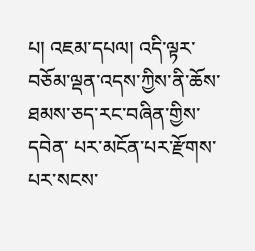པ། འཇམ་དཔལ། འདི་ལྟར་བཅོམ་ལྡན་འདས་ཀྱིས་ནི་ཆོས་ཐམས་ཅད་རང་བཞིན་གྱིས་དབེན་ པར་མངོན་པར་རྫོགས་པར་སངས་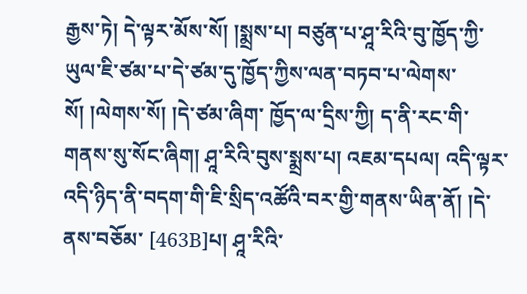རྒྱས་ཏེ། དེ་ལྟར་མོས་སོ། །སྨྲས་པ། བཙུན་པ་ཤཱ་རིའི་བུ་ཁྱོད་ཀྱི་ཡུལ་ཇི་ཙམ་པ་དེ་ཙམ་དུ་ཁྱོད་ཀྱིས་ལན་བཏབ་པ་ལེགས་སོ། །ལེགས་སོ། །དེ་ཙམ་ཞིག་ ཁྱོད་ལ་དྲིས་ཀྱི། ད་ནི་རང་གི་གནས་སུ་སོང་ཞིག། ཤཱ་རིའི་བུས་སྨྲས་པ། འཇམ་དཔལ། འདི་ལྟར་འདི་ཉིད་ནི་བདག་གི་ཇི་སྲིད་འཚོའི་བར་གྱི་གནས་ཡིན་ནོ། །དེ་ནས་བཅོམ་ [463B]པ། ཤཱ་རིའི་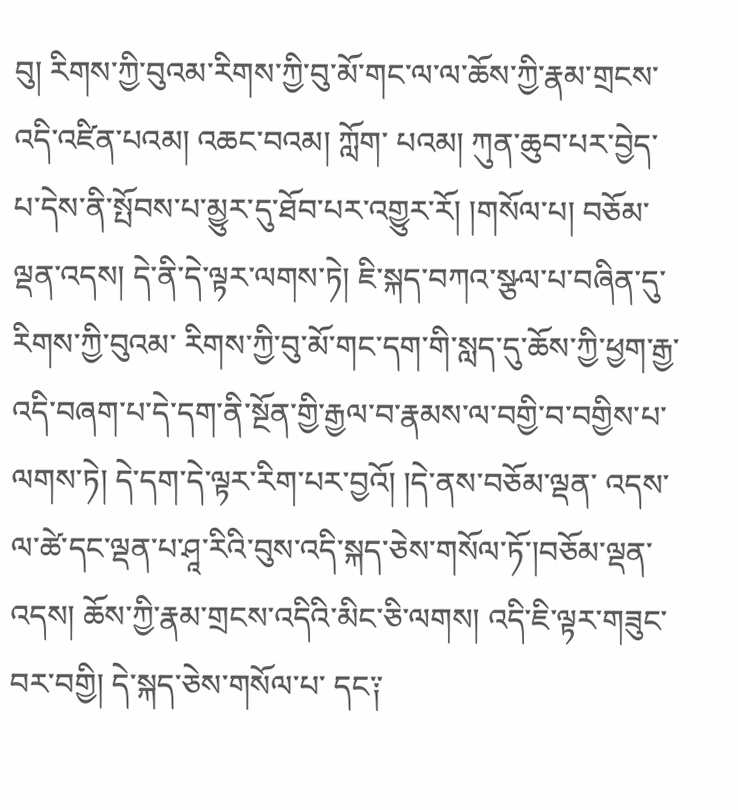བུ། རིགས་ཀྱི་བུའམ་རིགས་ཀྱི་བུ་མོ་གང་ལ་ལ་ཆོས་ཀྱི་རྣམ་གྲངས་འདི་འཛིན་པའམ། འཆང་བའམ། ཀློག་ པའམ། ཀུན་ཆུབ་པར་བྱེད་པ་དེས་ནི་སྤོབས་པ་མྱུར་དུ་ཐོབ་པར་འགྱུར་རོ། །གསོལ་པ། བཅོམ་ལྡན་འདས། དེ་ནི་དེ་ལྟར་ལགས་ཏེ། ཇི་སྐད་བཀའ་སྩལ་པ་བཞིན་དུ་རིགས་ཀྱི་བུའམ་ རིགས་ཀྱི་བུ་མོ་གང་དག་གི་སླད་དུ་ཆོས་ཀྱི་ཕྱག་རྒྱ་འདི་བཞག་པ་དེ་དག་ནི་སྔོན་གྱི་རྒྱལ་བ་རྣམས་ལ་བགྱི་བ་བགྱིས་པ་ལགས་ཏེ། དེ་དག་དེ་ལྟར་རིག་པར་བྱའོ། །དེ་ནས་བཅོམ་ལྡན་ འདས་ལ་ཚེ་དང་ལྡན་པ་ཤཱ་རིའི་བུས་འདི་སྐད་ཅེས་གསོལ་ཏོ་།བཅོམ་ལྡན་འདས། ཆོས་ཀྱི་རྣམ་གྲངས་འདིའི་མིང་ཅི་ལགས། འདི་ཇི་ལྟར་གཟུང་བར་བགྱི། དེ་སྐད་ཅེས་གསོལ་པ་ དང༑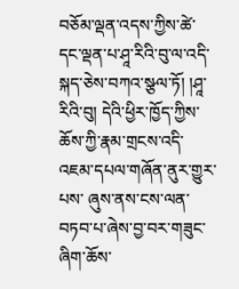བཅོམ་ལྡན་འདས་ཀྱིས་ཚེ་དང་ལྡན་པ་ཤཱ་རིའི་བུ་ལ་འདི་སྐད་ཅེས་བཀའ་སྩལ་ཏོ། །ཤཱ་རིའི་བུ། དེའི་ཕྱིར་ཁྱོད་ཀྱིས་ཆོས་ཀྱི་རྣམ་གྲངས་འདི་འཇམ་དཔལ་གཞོན་ནུར་གྱུར་པས་ ཞུས་ནས་ངས་ལན་བཏབ་པ་ཞེས་བྱ་བར་གཟུང་ཞིག་ཆོས་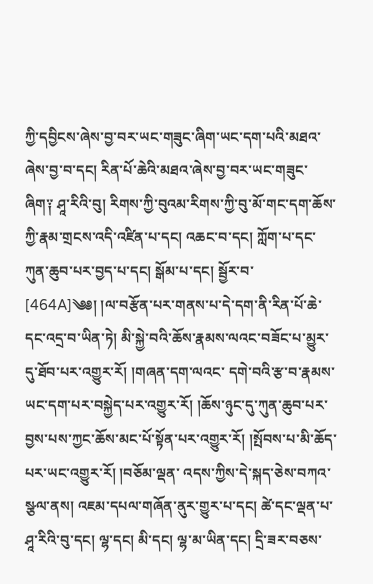ཀྱི་དབྱིངས་ཞེས་བྱ་བར་ཡང་གཟུང་ཞིག་ཡང་དག་པའི་མཐའ་ཞེས་བྱ་བ་དང། རིན་པོ་ཆེའི་མཐའ་ཞེས་བྱ་བར་ཡང་གཟུང་ ཞིག༑ ཤཱ་རིའི་བུ། རིགས་ཀྱི་བུའམ་རིགས་ཀྱི་བུ་མོ་གང་དག་ཆོས་ཀྱི་རྣམ་གྲངས་འདི་འཛིན་པ་དང། འཆང་བ་དང། ཀློག་པ་དང་ཀུན་ཆུབ་པར་བྱད་པ་དང། སྒོམ་པ་དང། སྦྱོར་བ་ [464A]༄༅། །ལ་བརྩོན་པར་གནས་པ་དེ་དག་ནི་རིན་པོ་ཆེ་དང་འདྲ་བ་ཡིན་ཏེ། མི་སྐྱེ་བའི་ཆོས་རྣམས་ལའང་བཟོང་པ་མྱུར་དུ་ཐོབ་པར་འགྱུར་རོ། །གཞན་དག་ལའང་ དགེ་བའི་རྩ་བ་རྣམས་ཡང་དག་པར་བསྐྱེད་པར་འགྱུར་རོ། །ཆོས་ཉུང་དུ་ཀུན་ཆུབ་པར་བྱས་པས་ཀྱང་ཆོས་མང་པོ་སྟོན་པར་འགྱུར་རོ། །སྤོབས་པ་མི་ཆོད་པར་ཡང་འགྱུར་རོ། །བཅོམ་ལྡན་ འདས་ཀྱིས་དེ་སྐད་ཅེས་བཀའ་སྩལ་ནས། འཇམ་དཔལ་གཞོན་ནུར་གྱུར་པ་དང། ཚེ་དང་ལྡན་པ་ཤཱ་རིའི་བུ་དང། ལྷ་དང། མི་དང། ལྷ་མ་ཡིན་དང། དྲི་ཟར་བཅས་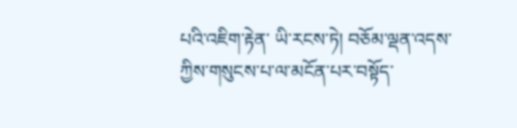པའི་འཇིག་རྟེན་ ཡི་རངས་ཏེ། བཅོམ་ལྡན་འདས་ཀྱིས་གསུངས་པ་ལ་མངོན་པར་བསྟོད་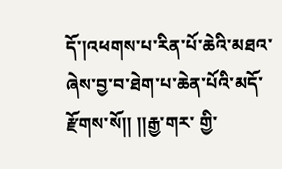དོ་།འཕགས་པ་རིན་པོ་ཆེའི་མཐའ་ཞེས་བྱ་བ་ཐེག་པ་ཆེན་པོའི་མདོ་རྫོགས་སོ།། །།རྒྱ་གར་ གྱི་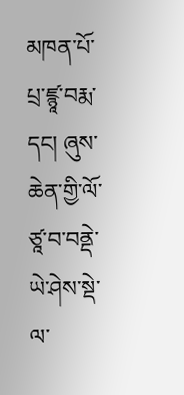མཁན་པོ་པྲ་ཛྙཱ་བརྨ་དང། ཞུས་ཆེན་གྱི་ལོ་ཙཱ་བ་བནྡེ་ཡེ་ཤེས་སྡེ་ལ་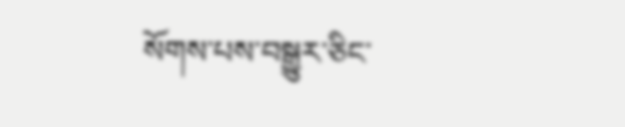སོགས་པས་བསྒྱུར་ཅིང་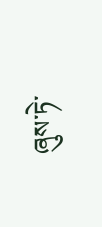ཞུས་ཏེ་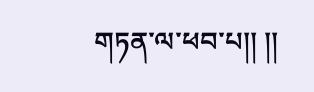གཏན་ལ་ཕབ་པ།། །།